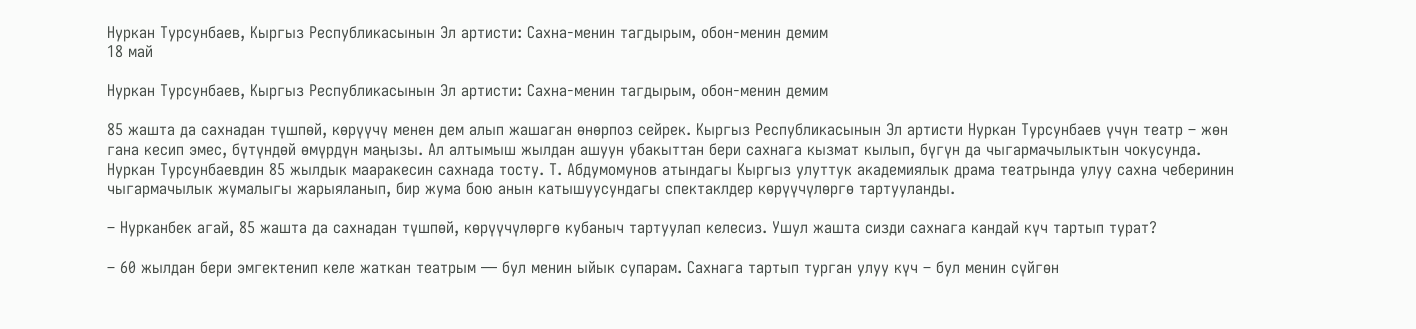Нуркан Турсунбаев, Кыргыз Республикасынын Эл артисти: Сахна-менин тагдырым, обон-менин демим
18 май

Нуркан Турсунбаев, Кыргыз Республикасынын Эл артисти: Сахна-менин тагдырым, обон-менин демим

85 жашта да сахнадан түшпөй, көрүүчү менен дем алып жашаган өнөрпоз сейрек. Кыргыз Республикасынын Эл артисти Нуркан Турсунбаев үчүн театр – жөн гана кесип эмес, бүтүндөй өмүрдүн маңызы. Ал алтымыш жылдан ашуун убакыттан бери сахнага кызмат кылып, бүгүн да чыгармачылыктын чокусунда. Нуркан Турсунбаевдин 85 жылдык мааракесин сахнада тосту. Т. Абдумомунов атындагы Кыргыз улуттук академиялык драма театрында улуу сахна чеберинин чыгармачылык жумалыгы жарыяланып, бир жума бою анын катышуусундагы спектаклдер көрүүчүлөргө тартууланды.

– Нурканбек агай, 85 жашта да сахнадан түшпөй, көрүүчүлөргө кубаныч тартуулап келесиз. Ушул жашта сизди сахнага кандай күч тартып турат?

– 60 жылдан бери эмгектенип келе жаткан театрым — бул менин ыйык супарам. Сахнага тартып турган улуу күч – бул менин сүйгөн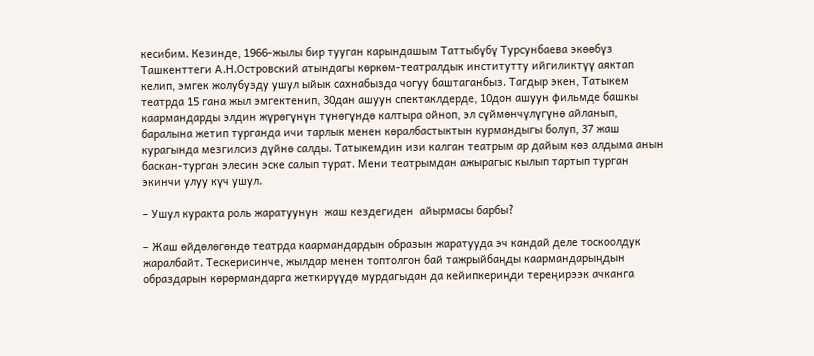кесибим. Кезинде, 1966-жылы бир тууган карындашым Таттыбүбү Турсунбаева экөөбүз Ташкенттеги А.Н.Островский атындагы көркөм-театралдык институтту ийгиликтүү аяктап келип, эмгек жолубузду ушул ыйык сахнабызда чогуу баштаганбыз. Тагдыр экен, Татыкем театрда 15 гана жыл эмгектенип, 30дан ашуун спектаклдерде, 10дон ашуун фильмде башкы каармандарды элдин жүрөгүнүн түнөгүндө калтыра ойноп, эл сүймөнчүлүгүнө айланып, баралына жетип турганда ичи тарлык менен көралбастыктын курмандыгы болуп, 37 жаш курагында мезгилсиз дүйнө салды. Татыкемдин изи калган театрым ар дайым көз алдыма анын баскан-турган элесин эске салып турат. Мени театрымдан ажырагыс кылып тартып турган экинчи улуу күч ушул.

– Ушул куракта роль жаратуунун  жаш кездегиден  айырмасы барбы?

– Жаш өйдөлөгөндө театрда каармандардын образын жаратууда эч кандай деле тоскоолдук жаралбайт. Тескерисинче, жылдар менен топтолгон бай тажрыйбаңды каармандарыңдын образдарын көрөрмандарга жеткирүүдө мурдагыдан да кейипкериңди тереңирээк ачканга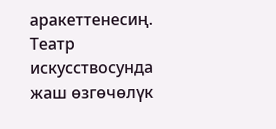аракеттенесиң. Театр искусствосунда жаш өзгөчөлүк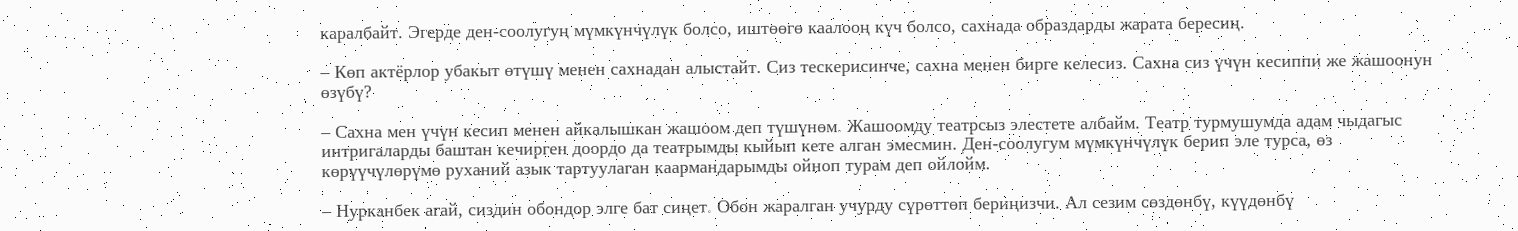каралбайт. Эгерде ден-соолугуң мүмкүнчүлүк болсо, иштөөгө каалооң күч болсо, сахнада образдарды жарата бересиң.

– Көп актёрлор убакыт өтүшү менен сахнадан алыстайт. Сиз тескерисинче, сахна менен бирге келесиз. Сахна сиз үчүн кесиппи же жашоонун өзүбү?

– Сахна мен үчүн кесип менен айкалышкан жашоом деп түшүнөм. Жашоомду театрсыз элестете албайм. Театр турмушумда адам чыдагыс интригаларды баштан кечирген доордо да театрымды кыйып кете алган эмесмин. Ден-соолугум мүмкүнчүлүк берип эле турса, өз көрүүчүлөрүмө руханий азык тартуулаган каармандарымды ойноп турам деп ойлойм.

– Нурканбек агай, сиздин обондор элге бат сиңет. Обон жаралган учурду сүрөттөп бериңизчи. Ал сезим сөздөнбү, күүдөнбү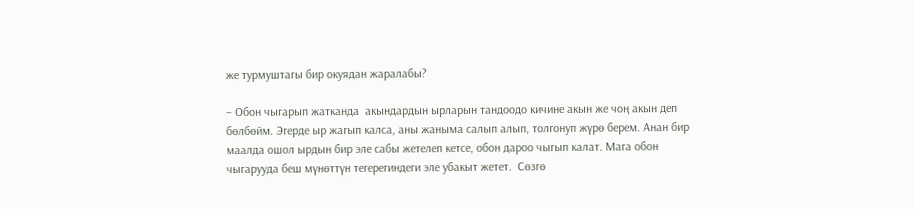же турмуштагы бир окуядан жаралабы?

– Обон чыгарып жатканда  акындардын ырларын тандоодо кичине акын же чоң акын деп бөлбөйм. Эгерде ыр жагып калса, аны жаныма салып алып, толгонуп жүрө берем. Анан бир маалда ошол ырдын бир эле сабы жетелеп кетсе, обон дароо чыгып калат. Мага обон чыгарууда беш мүнөттүн тегерегиндеги эле убакыт жетет.  Сөзгө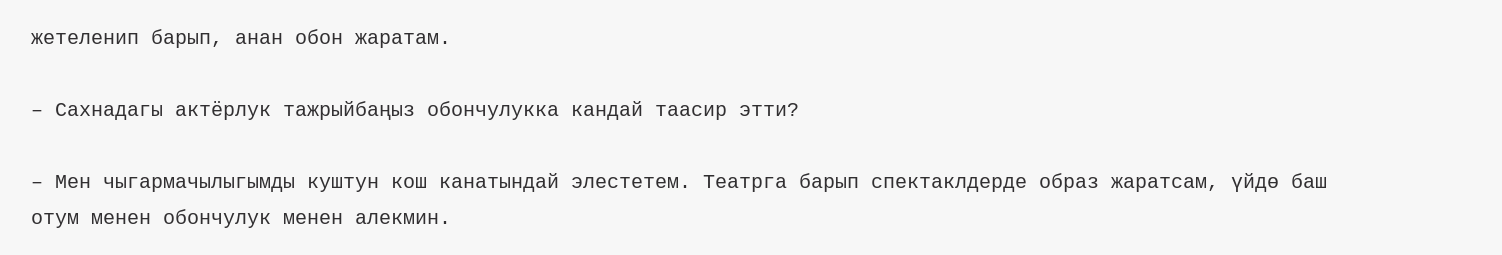жетеленип барып, анан обон жаратам.

– Сахнадагы актёрлук тажрыйбаңыз обончулукка кандай таасир этти?

– Мен чыгармачылыгымды куштун кош канатындай элестетем. Театрга барып спектаклдерде образ жаратсам, үйдө баш отум менен обончулук менен алекмин.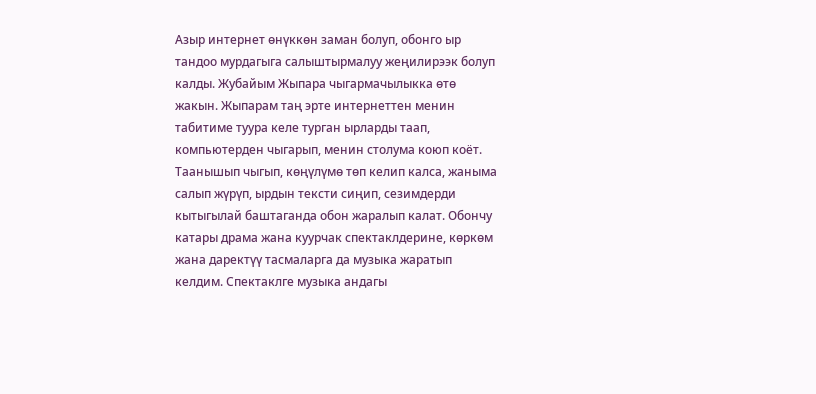Азыр интернет өнүккөн заман болуп, обонго ыр тандоо мурдагыга салыштырмалуу жеңилирээк болуп калды. Жубайым Жыпара чыгармачылыкка өтө жакын. Жыпарам таң эрте интернеттен менин табитиме туура келе турган ырларды таап, компьютерден чыгарып, менин столума коюп коёт. Таанышып чыгып, көңүлүмө төп келип калса, жаныма салып жүрүп, ырдын тексти сиңип, сезимдерди кытыгылай баштаганда обон жаралып калат. Обончу катары драма жана куурчак спектаклдерине, көркөм жана даректүү тасмаларга да музыка жаратып келдим. Спектаклге музыка андагы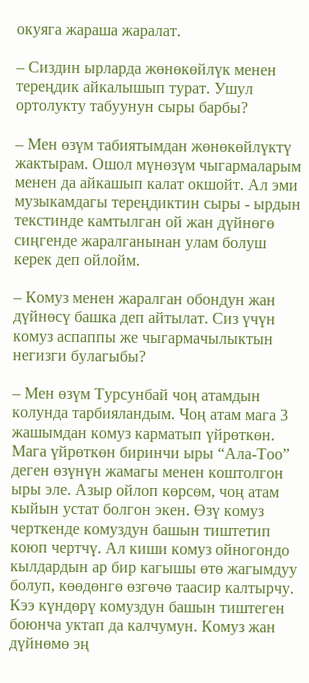окуяга жараша жаралат.

– Сиздин ырларда жөнөкөйлүк менен тереңдик айкалышып турат. Ушул ортолукту табуунун сыры барбы?

– Мен өзүм табиятымдан жөнөкөйлүктү жактырам. Ошол мүнөзүм чыгармаларым менен да айкашып калат окшойт. Ал эми музыкамдагы тереңдиктин сыры - ырдын текстинде камтылган ой жан дүйнөгө сиңгенде жаралганынан улам болуш керек деп ойлойм.

– Комуз менен жаралган обондун жан дүйнөсү башка деп айтылат. Сиз үчүн комуз аспаппы же чыгармачылыктын негизги булагыбы?

– Мен өзүм Турсунбай чоң атамдын колунда тарбияландым. Чоң атам мага 3 жашымдан комуз карматып үйрөткөн. Мага үйрөткөн биринчи ыры “Ала-Тоо” деген өзүнүн жамагы менен коштолгон ыры эле. Азыр ойлоп көрсөм, чоң атам кыйын устат болгон экен. Өзү комуз черткенде комуздун башын тиштетип коюп чертчү. Ал киши комуз ойногондо кылдардын ар бир кагышы өтө жагымдуу болуп, көөдөнгө өзгөчө таасир калтырчу. Кээ күндөрү комуздун башын тиштеген боюнча уктап да калчумун. Комуз жан дүйнөмө эң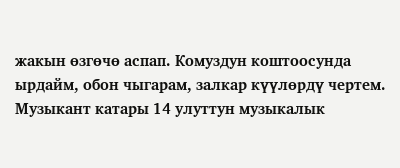жакын өзгөчө аспап. Комуздун коштоосунда ырдайм, обон чыгарам, залкар күүлөрдү чертем. Музыкант катары 14 улуттун музыкалык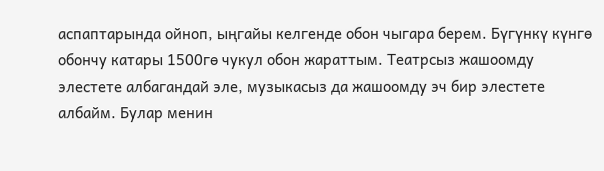аспаптарында ойноп, ыңгайы келгенде обон чыгара берем. Бүгүнкү күнгө обончу катары 1500гө чукул обон жараттым. Театрсыз жашоомду элестете албагандай эле, музыкасыз да жашоомду эч бир элестете албайм. Булар менин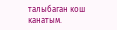талыбаган кош канатым.